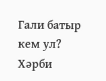Гали батыр кем ул?
Хәрби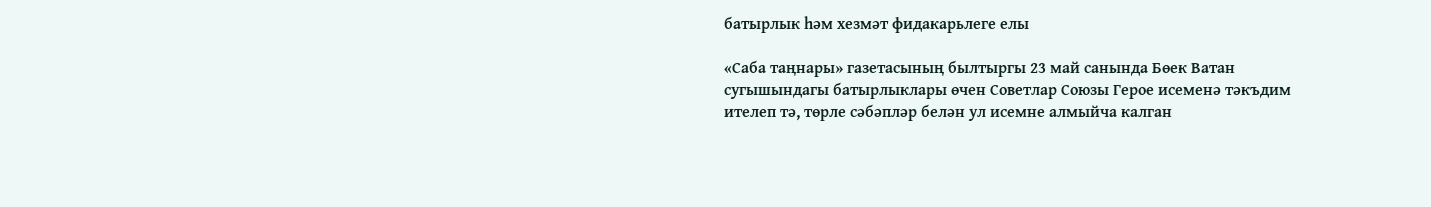батырлык һәм хезмәт фидакарьлеге елы

«Саба таңнары» газетасының былтыргы 23 май санында Бөек Ватан сугышындагы батырлыклары өчен Советлар Союзы Герое исеменә тәкъдим ителеп тә, төрле сәбәпләр белән ул исемне алмыйча калган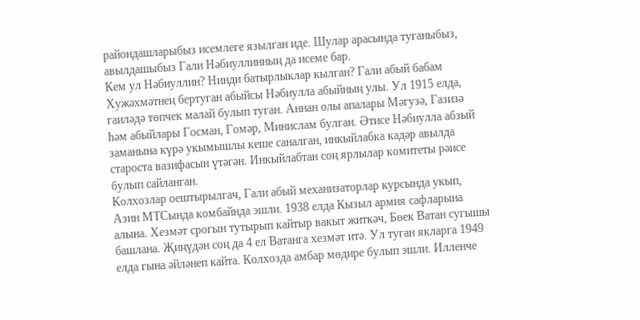райондашларыбыз исемлеге язылган иде. Шулар арасында туганыбыз, авылдашыбыз Гали Нәбиуллинның да исеме бар.
Кем ул Нәбиуллин? Нинди батырлыклар кылган? Гали абый бабам Хужәхмәтнең бертуган абыйсы Нәбиулла абыйның улы. Ул 1915 елда, гаиләдә төпчек малай булып туган. Аннан олы апалары Мәгузә, Газизә һәм абыйлары Госман, Гомәр, Минислам булган. Әтисе Нәбиулла абзый заманына күрә укымышлы кеше саналган, инкыйлабка кадәр авылда староста вазифасын үтәгән. Инкыйлабтан соң ярлылар комитеты рәисе булып сайланган.
Колхозлар оештырылгач, Гали абый механизаторлар курсында укып, Азин МТСында комбайнда эшли. 1938 елда Кызыл армия сафларына алына. Хезмәт срогын тутырып кайтыр вакыт житкәч, Бөек Ватан сугышы башлана. Җиңүдән соң да 4 ел Ватанга хезмәт итә. Ул туган якларга 1949 елда гына әйләнеп кайта. Колхозда амбар мөдире булып эшли. Илленче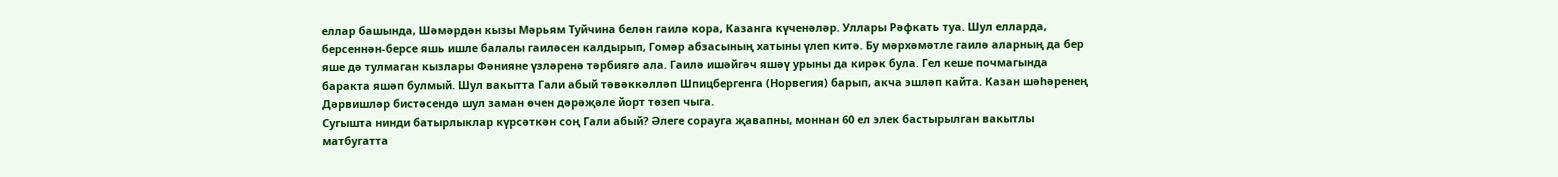еллар башында, Шәмәрдән кызы Мәрьям Туйчина белән гаилә кора, Казанга күченәләр. Уллары Рәфкать туа. Шул елларда, берсеннән-берсе яшь ишле балалы гаиләсен калдырып, Гомәр абзасының хатыны үлеп китә. Бу мәрхәмәтле гаилә аларның да бер яше дә тулмаган кызлары Фәнияне үзләренә тәрбиягә ала. Гаилә ишәйгәч яшәү урыны да кирәк була. Гел кеше почмагында баракта яшәп булмый. Шул вакытта Гали абый тәвәккәлләп Шпицбергенга (Норвегия) барып, акча эшләп кайта. Казан шәһәренең Дәрвишләр бистәсендә шул заман өчен дәрәҗәле йорт төзеп чыга.
Сугышта нинди батырлыклар күрсәткән соң Гали абый? Әлеге сорауга җавапны, моннан 60 ел элек бастырылган вакытлы матбугатта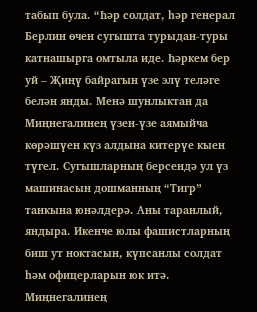табып була. “Һәр солдат, һәр генерал Берлин өчен сугышта турыдан-туры катнашырга омтыла иде. Һәркем бер уй – Җиңү байрагын үзе элү теләге белән янды. Менә шунлыктан да Миңнегалинең үзен-үзе аямыйча көрәшүен күз алдына китерүе кыен түгел. Сугышларның берсендә ул үз машинасын дошманның “Тигр” танкына юнәлдерә. Аны таранлый, яндыра. Икенче юлы фашистларның биш ут ноктасын, күпсанлы солдат һәм офицерларын юк итә. Миңнегалинең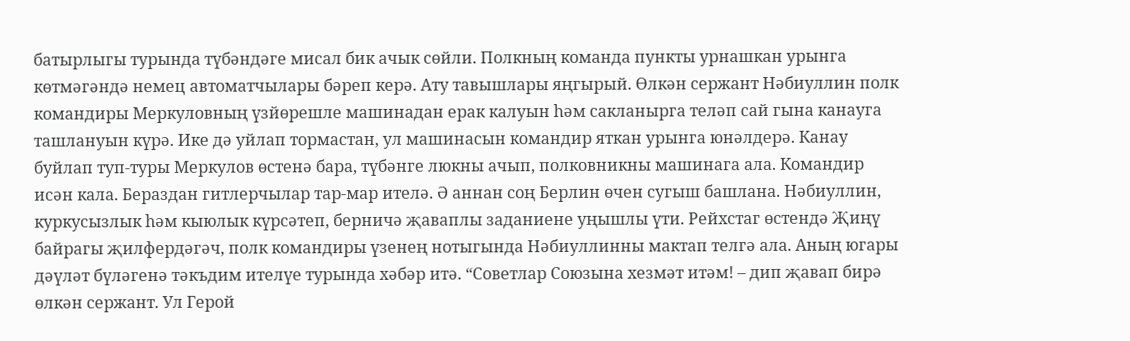батырлыгы турында түбәндәге мисал бик ачык сөйли. Полкның команда пункты урнашкан урынга көтмәгәндә немец автоматчылары бәреп керә. Ату тавышлары яңгырый. Өлкән сержант Нәбиуллин полк командиры Меркуловның үзйөрешле машинадан ерак калуын һәм сакланырга теләп сай гына канауга ташлануын күрә. Ике дә уйлап тормастан, ул машинасын командир яткан урынга юнәлдерә. Канау буйлап туп-туры Меркулов өстенә бара, түбәнге люкны ачып, полковникны машинага ала. Командир исән кала. Бераздан гитлерчылар тар-мар ителә. Ә аннан соң Берлин өчен сугыш башлана. Нәбиуллин, куркусызлык һәм кыюлык күрсәтеп, берничә җаваплы заданиене уңышлы үти. Рейхстаг өстендә Җиңү байрагы җилфердәгәч, полк командиры үзенең нотыгында Нәбиуллинны мактап телгә ала. Аның югары дәүләт бүләгенә тәкъдим ителүе турында хәбәр итә. “Советлар Союзына хезмәт итәм! – дип җавап бирә өлкән сержант. Ул Герой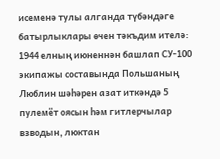исеменә тулы алганда түбәндәге батырлыклары өчен тәкъдим ителә:
1944 елның июненнән башлап СУ-100 экипажы составында Польшаның Люблин шәһәрен азат иткәндә 5 пулемёт оясын һәм гитлерчылар взводын, люктан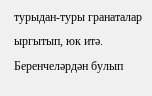турыдан-туры гранаталар ыргытып, юк итә. Беренчеләрдән булып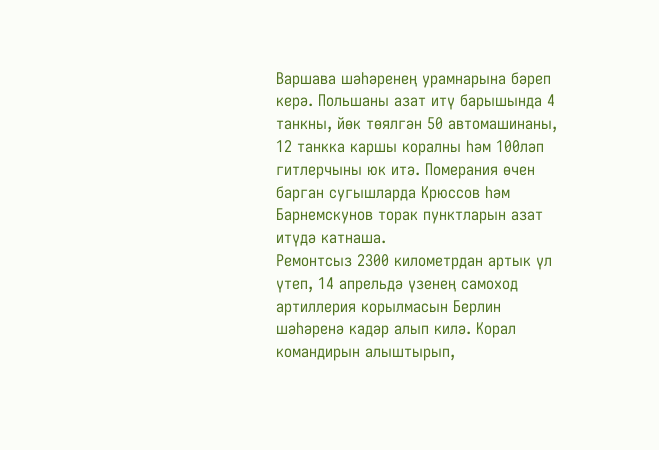Варшава шәһәренең урамнарына бәреп керә. Польшаны азат итү барышында 4 танкны, йөк төялгән 50 автомашинаны, 12 танкка каршы коралны һәм 100ләп гитлерчыны юк итә. Померания өчен барган сугышларда Крюссов һәм Барнемскунов торак пунктларын азат итүдә катнаша.
Ремонтсыз 2300 километрдан артык үл үтеп, 14 апрельдә үзенең самоход артиллерия корылмасын Берлин шәһәренә кадәр алып килә. Корал командирын алыштырып,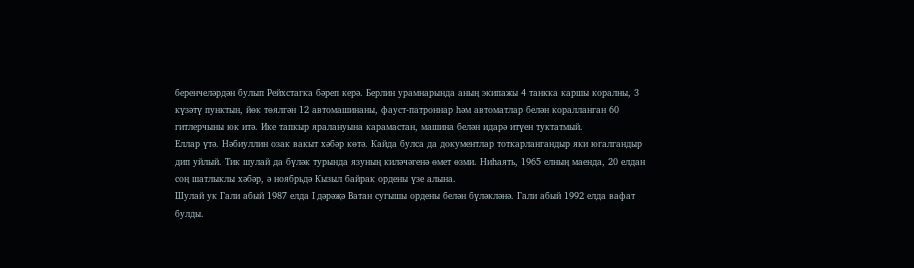беренчеләрдән булып Рейхстагка бәреп керә. Берлин урамнарында аның экипажы 4 танкка каршы коралны, 3 күзәтү пунктын, йөк төялгән 12 автомашинаны, фауст-патроннар һәм автоматлар белән коралланган 60 гитлерчыны юк итә. Ике тапкыр яралануына карамастан, машина белән идарә итүен туктатмый.
Еллар үтә. Нәбиуллин озак вакыт хәбәр көтә. Кайда булса да документлар тоткарлангандыр яки югалгандыр дип уйлый. Тик шулай да бүләк турында язуның киләчәгенә өмет өзми. Ниһаять, 1965 елның маенда, 20 елдан соң шатлыклы хәбәр, ә ноябрьдә Кызыл байрак ордены үзе алына.
Шулай ук Гали абый 1987 елда I дәрәҗә Ватан сугышы ордены белән бүләкләнә. Гали абый 1992 елда вафат булды.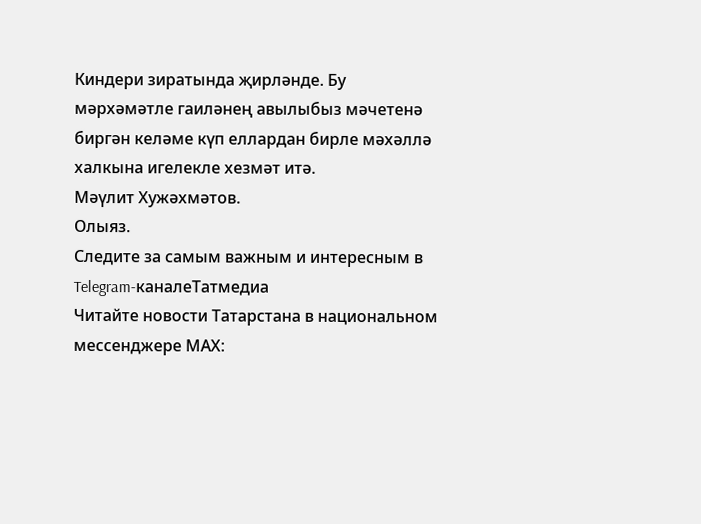Киндери зиратында җирләнде. Бу мәрхәмәтле гаиләнең авылыбыз мәчетенә биргән келәме күп еллардан бирле мәхәллә халкына игелекле хезмәт итә.
Мәүлит Хужәхмәтов.
Олыяз.
Следите за самым важным и интересным в Telegram-каналеТатмедиа
Читайте новости Татарстана в национальном мессенджере MАХ: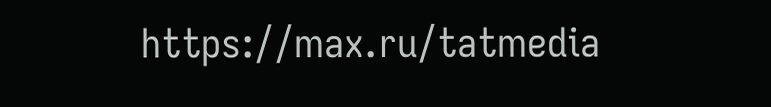https://max.ru/tatmedia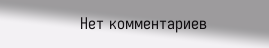Нет комментариев